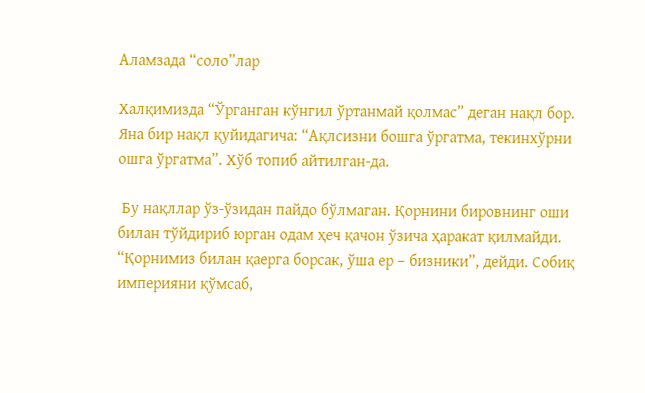Аламзада “соло”лар

Халқимизда “Ўрганган кўнгил ўртанмай қолмас” деган нақл бор. Яна бир нақл қуйидагича: “Ақлсизни бошга ўргатма, текинхўрни ошга ўргатма”. Хўб топиб айтилган-да.

 Бу нақллар ўз-ўзидан пайдо бўлмаган. Қорнини бировнинг оши билан тўйдириб юрган одам ҳеч қачон ўзича ҳаракат қилмайди. “Қорнимиз билан қаерга борсак, ўша ер – бизники”, дейди. Собиқ империяни қўмсаб,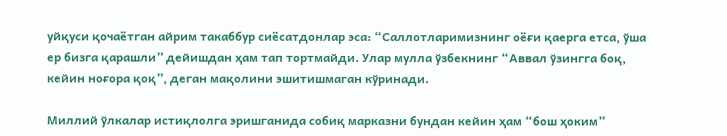уйқуси қочаётган айрим такаббур сиёсатдонлар эса: “Саллотларимизнинг оёғи қаерга етса, ўша ер бизга қарашли” дейишдан ҳам тап тортмайди. Улар мулла ўзбекнинг “Аввал ўзингга боқ, кейин ноғора қоқ”, деган мақолини эшитишмаган кўринади.

Миллий ўлкалар истиқлолга эришганида собиқ марказни бундан кейин ҳам “бош ҳоким”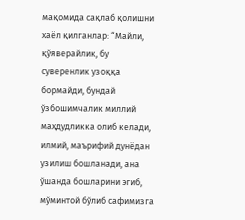мақомида сақлаб қолишни хаёл қилганлар: “Майли, қўяверайлик, бу суверенлик узоққа бормайди, бундай ўзбошимчалик миллий маҳдудликка олиб келади, илмий, маърифий дунёдан узилиш бошланади, ана ўшанда бошларини эгиб, мўминтой бўлиб сафимизга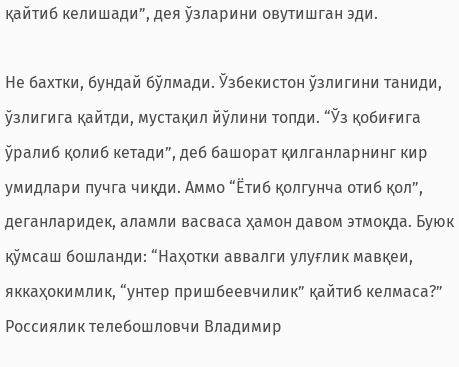қайтиб келишади”, дея ўзларини овутишган эди.

Не бахтки, бундай бўлмади. Ўзбекистон ўзлигини таниди, ўзлигига қайтди, мустақил йўлини топди. “Ўз қобиғига ўралиб қолиб кетади”, деб башорат қилганларнинг кир умидлари пучга чиқди. Аммо “Ётиб қолгунча отиб қол”, деганларидек, аламли васваса ҳамон давом этмоқда. Буюк қўмсаш бошланди: “Наҳотки аввалги улуғлик мавқеи, яккаҳокимлик, “унтер пришбеевчилик” қайтиб келмаса?” Россиялик телебошловчи Владимир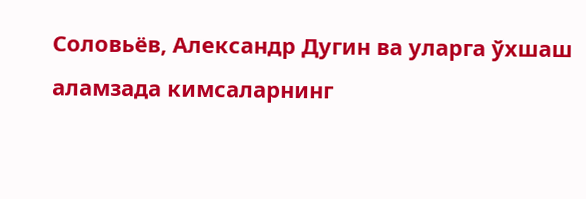Соловьёв, Александр Дугин ва уларга ўхшаш аламзада кимсаларнинг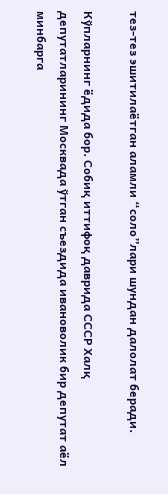тез-тез эшитилаётган аламли “соло”лари шундан далолат беради.

Кўпларнинг ёдида бор. Собиқ иттифоқ даврида СССР Халқ депутатларининг Москвада ўтган съездида ивановолик бир депутат аёл минбарга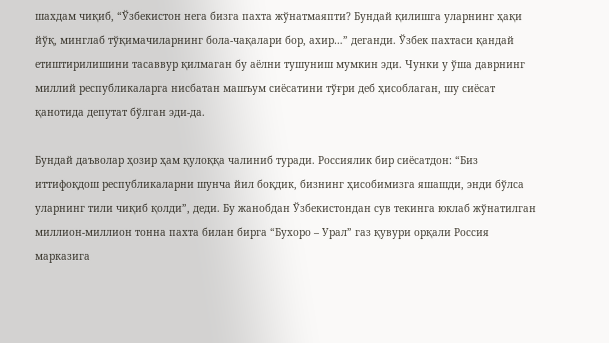шахдам чиқиб, “Ўзбекистон нега бизга пахта жўнатмаяпти? Бундай қилишга уларнинг ҳақи йўқ, минглаб тўқимачиларнинг бола-чақалари бор, ахир…” деганди. Ўзбек пахтаси қандай етиштирилишини тасаввур қилмаган бу аёлни тушуниш мумкин эди. Чунки у ўша даврнинг миллий республикаларга нисбатан машъум сиёсатини тўғри деб ҳисоблаган, шу сиёсат қанотида депутат бўлган эди-да.

Бундай даъволар ҳозир ҳам қулоққа чалиниб туради. Россиялик бир сиёсатдон: “Биз иттифоқдош республикаларни шунча йил боқдик, бизнинг ҳисобимизга яшашди, энди бўлса уларнинг тили чиқиб қолди”, деди. Бу жанобдан Ўзбекистондан сув текинга юклаб жўнатилган миллион-миллион тонна пахта билан бирга “Бухоро – Урал” газ қувури орқали Россия марказига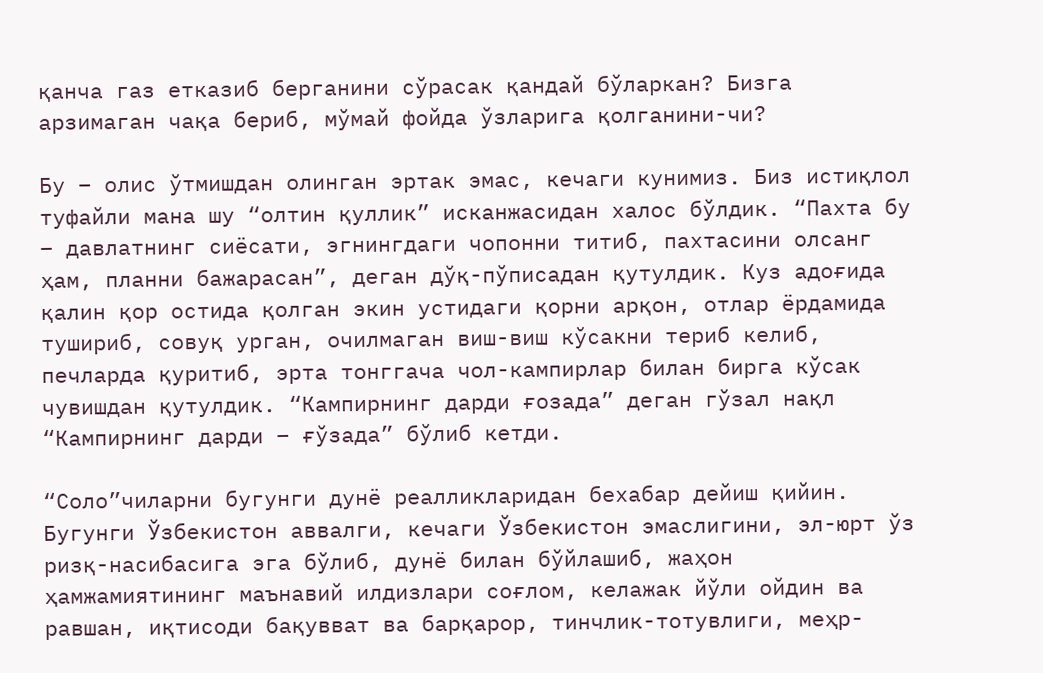қанча газ етказиб берганини сўрасак қандай бўларкан? Бизга арзимаган чақа бериб, мўмай фойда ўзларига қолганини-чи?

Бу – олис ўтмишдан олинган эртак эмас, кечаги кунимиз. Биз истиқлол туфайли мана шу “олтин қуллик” исканжасидан халос бўлдик. “Пахта бу – давлатнинг сиёсати, эгнингдаги чопонни титиб, пахтасини олсанг ҳам, планни бажарасан”, деган дўқ-пўписадан қутулдик. Куз адоғида қалин қор остида қолган экин устидаги қорни арқон, отлар ёрдамида тушириб, совуқ урган, очилмаган виш-виш кўсакни териб келиб, печларда қуритиб, эрта тонггача чол-кампирлар билан бирга кўсак чувишдан қутулдик. “Кампирнинг дарди ғозада” деган гўзал нақл “Кампирнинг дарди – ғўзада” бўлиб кетди.

“Соло”чиларни бугунги дунё реалликларидан бехабар дейиш қийин. Бугунги Ўзбекистон аввалги, кечаги Ўзбекистон эмаслигини, эл-юрт ўз ризқ-насибасига эга бўлиб, дунё билан бўйлашиб, жаҳон ҳамжамиятининг маънавий илдизлари соғлом, келажак йўли ойдин ва равшан, иқтисоди бақувват ва барқарор, тинчлик-тотувлиги, меҳр-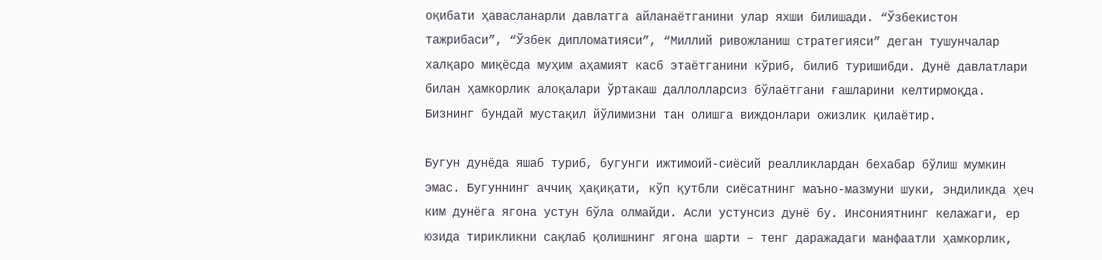оқибати ҳавасланарли давлатга айланаётганини улар яхши билишади. “Ўзбекистон тажрибаси”, “Ўзбек дипломатияси”, “Миллий ривожланиш стратегияси” деган тушунчалар халқаро миқёсда муҳим аҳамият касб этаётганини кўриб, билиб туришибди. Дунё давлатлари билан ҳамкорлик алоқалари ўртакаш даллолларсиз бўлаётгани ғашларини келтирмоқда. Бизнинг бундай мустақил йўлимизни тан олишга виждонлари ожизлик қилаётир.

Бугун дунёда яшаб туриб, бугунги ижтимоий-сиёсий реалликлардан бехабар бўлиш мумкин эмас. Бугуннинг аччиқ ҳақиқати, кўп қутбли сиёсатнинг маъно-мазмуни шуки, эндиликда ҳеч ким дунёга ягона устун бўла олмайди. Асли устунсиз дунё бу. Инсониятнинг келажаги, ер юзида тирикликни сақлаб қолишнинг ягона шарти – тенг даражадаги манфаатли ҳамкорлик,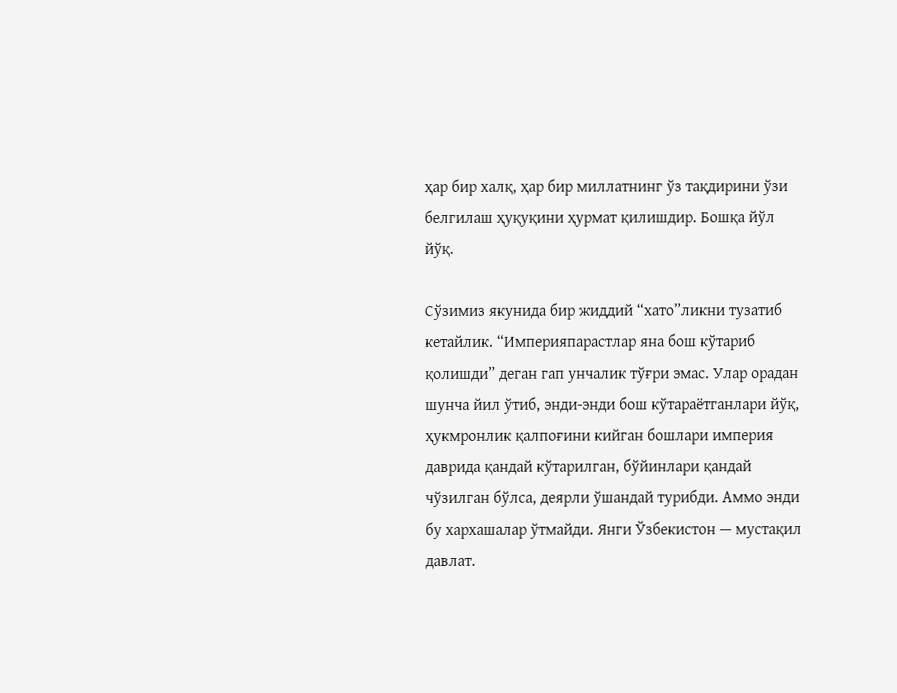ҳар бир халқ, ҳар бир миллатнинг ўз тақдирини ўзи белгилаш ҳуқуқини ҳурмат қилишдир. Бошқа йўл йўқ.

Сўзимиз якунида бир жиддий “хато”ликни тузатиб кетайлик. “Империяпарастлар яна бош кўтариб қолишди” деган гап унчалик тўғри эмас. Улар орадан шунча йил ўтиб, энди-энди бош кўтараётганлари йўқ, ҳукмронлик қалпоғини кийган бошлари империя даврида қандай кўтарилган, бўйинлари қандай чўзилган бўлса, деярли ўшандай турибди. Аммо энди бу хархашалар ўтмайди. Янги Ўзбекистон — мустақил давлат.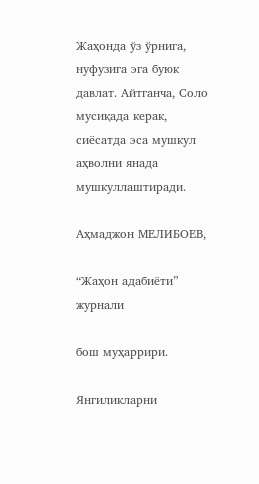Жаҳонда ўз ўрнига, нуфузига эга буюк давлат. Айтганча, Соло мусиқада керак, сиёсатда эса мушкул аҳволни янада мушкуллаштиради.

Аҳмаджон МЕЛИБОЕВ,

“Жаҳон адабиёти” журнали

бош муҳаррири.

Янгиликларни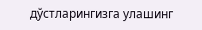дўстларингизга улашинг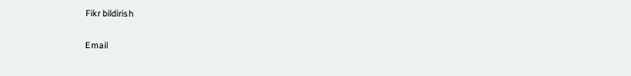Fikr bildirish

Email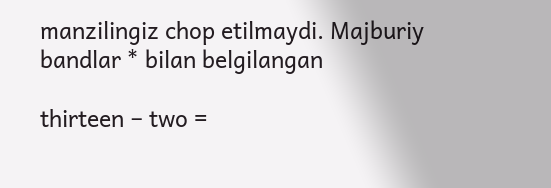manzilingiz chop etilmaydi. Majburiy bandlar * bilan belgilangan

thirteen − two =